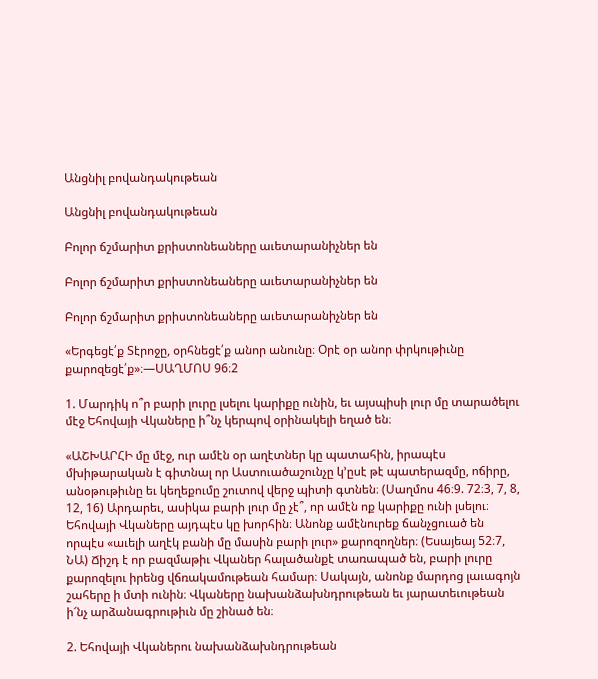Անցնիլ բովանդակութեան

Անցնիլ բովանդակութեան

Բոլոր ճշմարիտ քրիստոնեաները աւետարանիչներ են

Բոլոր ճշմարիտ քրիստոնեաները աւետարանիչներ են

Բոլոր ճշմարիտ քրիստոնեաները աւետարանիչներ են

«Երգեցէ՛ք Տէրոջը, օրհնեցէ՛ք անոր անունը։ Օրէ օր անոր փրկութիւնը քարոզեցէ՛ք»։—ՍԱՂՄՈՍ 96։2

1. Մարդիկ ո՞ր բարի լուրը լսելու կարիքը ունին, եւ այսպիսի լուր մը տարածելու մէջ Եհովայի Վկաները ի՞նչ կերպով օրինակելի եղած են։

«ԱՇԽԱՐՀԻ մը մէջ, ուր ամէն օր աղէտներ կը պատահին, իրապէս մխիթարական է գիտնալ որ Աստուածաշունչը կ’ըսէ թէ պատերազմը, ոճիրը, անօթութիւնը եւ կեղեքումը շուտով վերջ պիտի գտնեն։ (Սաղմոս 46։9. 72։3, 7, 8, 12, 16) Արդարեւ, ասիկա բարի լուր մը չէ՞, որ ամէն ոք կարիքը ունի լսելու։ Եհովայի Վկաները այդպէս կը խորհին։ Անոնք ամէնուրեք ճանչցուած են որպէս «աւելի աղէկ բանի մը մասին բարի լուր» քարոզողներ։ (Եսայեայ 52։7, ՆԱ) Ճիշդ է որ բազմաթիւ Վկաներ հալածանքէ տառապած են, բարի լուրը քարոզելու իրենց վճռակամութեան համար։ Սակայն, անոնք մարդոց լաւագոյն շահերը ի մտի ունին։ Վկաները նախանձախնդրութեան եւ յարատեւութեան ի՜նչ արձանագրութիւն մը շինած են։

2. Եհովայի Վկաներու նախանձախնդրութեան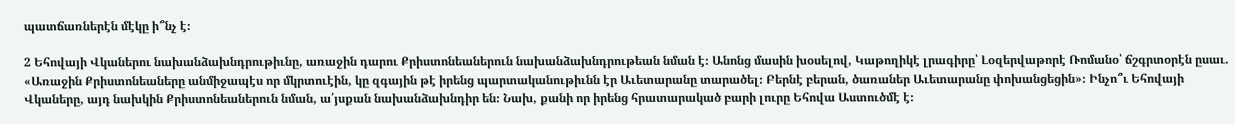պատճառներէն մէկը ի՞նչ է։

2 Եհովայի Վկաներու նախանձախնդրութիւնը, առաջին դարու Քրիստոնեաներուն նախանձախնդրութեան նման է։ Անոնց մասին խօսելով, Կաթողիկէ լրագիրը՝ Լօզերվաթորէ Ռոմանօ՝ ճշգրտօրէն ըսաւ. «Առաջին Քրիստոնեաները անմիջապէս որ մկրտուէին, կը զգային թէ իրենց պարտականութիւնն էր Աւետարանը տարածել։ Բերնէ բերան, ծառաներ Աւետարանը փոխանցեցին»։ Ինչո՞ւ Եհովայի Վկաները, այդ նախկին Քրիստոնեաներուն նման, ա՛յսքան նախանձախնդիր են։ Նախ, քանի որ իրենց հրատարակած բարի լուրը Եհովա Աստուծմէ է։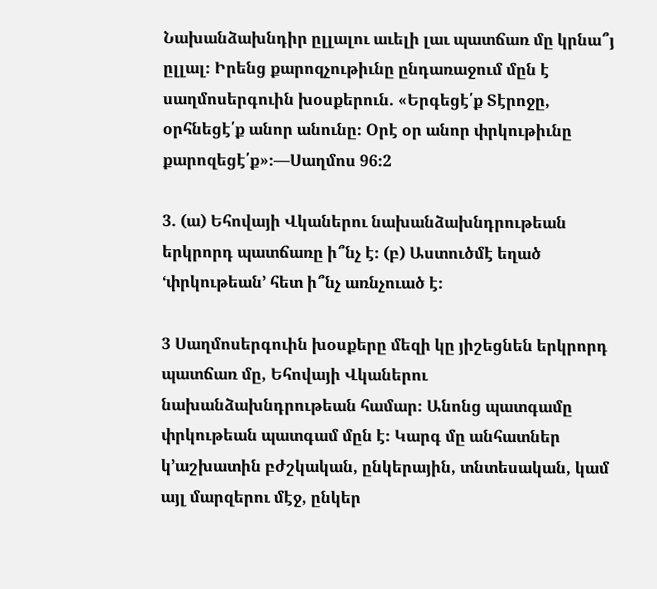Նախանձախնդիր ըլլալու աւելի լաւ պատճառ մը կրնա՞յ ըլլալ։ Իրենց քարոզչութիւնը ընդառաջում մըն է սաղմոսերգուին խօսքերուն. «Երգեցէ՛ք Տէրոջը, օրհնեցէ՛ք անոր անունը։ Օրէ օր անոր փրկութիւնը քարոզեցէ՛ք»։—Սաղմոս 96։2

3. (ա) Եհովայի Վկաներու նախանձախնդրութեան երկրորդ պատճառը ի՞նչ է։ (բ) Աստուծմէ եղած ‘փրկութեան’ հետ ի՞նչ առնչուած է։

3 Սաղմոսերգուին խօսքերը մեզի կը յիշեցնեն երկրորդ պատճառ մը, Եհովայի Վկաներու նախանձախնդրութեան համար։ Անոնց պատգամը փրկութեան պատգամ մըն է։ Կարգ մը անհատներ կ’աշխատին բժշկական, ընկերային, տնտեսական, կամ այլ մարզերու մէջ, ընկեր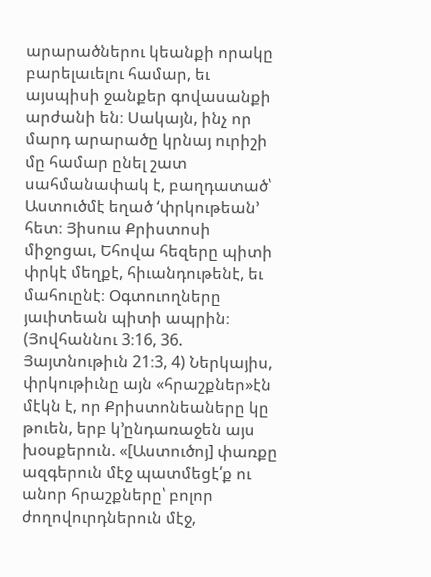արարածներու կեանքի որակը բարելաւելու համար, եւ այսպիսի ջանքեր գովասանքի արժանի են։ Սակայն, ինչ որ մարդ արարածը կրնայ ուրիշի մը համար ընել շատ սահմանափակ է, բաղդատած՝ Աստուծմէ եղած ‘փրկութեան’ հետ։ Յիսուս Քրիստոսի միջոցաւ, Եհովա հեզերը պիտի փրկէ մեղքէ, հիւանդութենէ, եւ մահուընէ։ Օգտուողները յաւիտեան պիտի ապրին։ (Յովհաննու 3։16, 36. Յայտնութիւն 21։3, 4) Ներկայիս, փրկութիւնը այն «հրաշքներ»էն մէկն է, որ Քրիստոնեաները կը թուեն, երբ կ’ընդառաջեն այս խօսքերուն. «[Աստուծոյ] փառքը ազգերուն մէջ պատմեցէ՛ք ու անոր հրաշքները՝ բոլոր ժողովուրդներուն մէջ,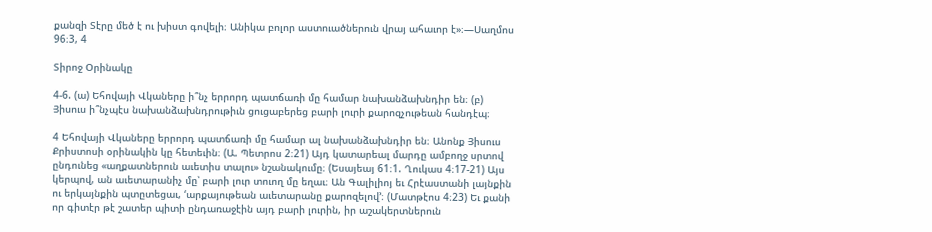քանզի Տէրը մեծ է ու խիստ գովելի։ Անիկա բոլոր աստուածներուն վրայ ահաւոր է»։—Սաղմոս 96։3, 4

Տիրոջ Օրինակը

4-6. (ա) Եհովայի Վկաները ի՞նչ երրորդ պատճառի մը համար նախանձախնդիր են։ (բ) Յիսուս ի՞նչպէս նախանձախնդրութիւն ցուցաբերեց բարի լուրի քարոզչութեան հանդէպ։

4 Եհովայի Վկաները երրորդ պատճառի մը համար ալ նախանձախնդիր են։ Անոնք Յիսուս Քրիստոսի օրինակին կը հետեւին։ (Ա. Պետրոս 2։21) Այդ կատարեալ մարդը ամբողջ սրտով ընդունեց «աղքատներուն աւետիս տալու» նշանակումը։ (Եսայեայ 61։1. Ղուկաս 4։17-21) Այս կերպով, ան աւետարանիչ մը՝ բարի լուր տուող մը եղաւ։ Ան Գալիլիոյ եւ Հրէաստանի լայնքին ու երկայնքին պտըտեցաւ, ‘արքայութեան աւետարանը քարոզելով’։ (Մատթէոս 4։23) Եւ քանի որ գիտէր թէ շատեր պիտի ընդառաջէին այդ բարի լուրին, իր աշակերտներուն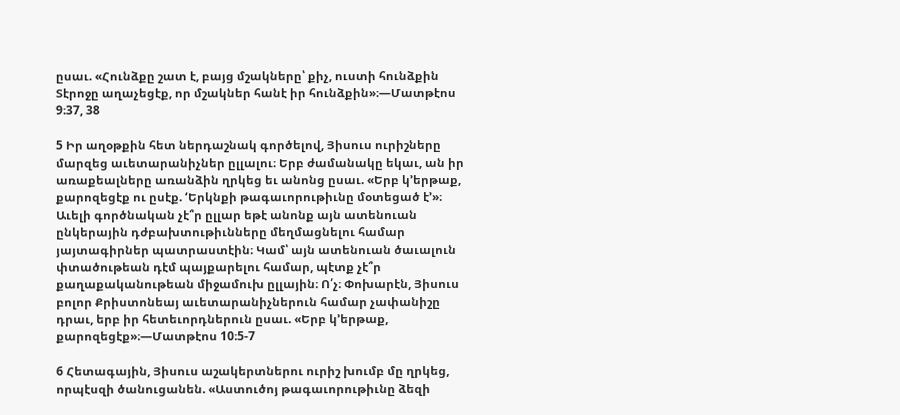ըսաւ. «Հունձքը շատ է, բայց մշակները՝ քիչ, ուստի հունձքին Տէրոջը աղաչեցէք, որ մշակներ հանէ իր հունձքին»։—Մատթէոս 9։37, 38

5 Իր աղօթքին հետ ներդաշնակ գործելով, Յիսուս ուրիշները մարզեց աւետարանիչներ ըլլալու։ Երբ ժամանակը եկաւ, ան իր առաքեալները առանձին ղրկեց եւ անոնց ըսաւ. «Երբ կ’երթաք, քարոզեցէք ու ըսէք. ‘Երկնքի թագաւորութիւնը մօտեցած է’»։ Աւելի գործնական չէ՞ր ըլլար եթէ անոնք այն ատենուան ընկերային դժբախտութիւնները մեղմացնելու համար յայտագիրներ պատրաստէին։ Կամ՝ այն ատենուան ծաւալուն փտածութեան դէմ պայքարելու համար, պէտք չէ՞ր քաղաքականութեան միջամուխ ըլլային։ Ո՛չ։ Փոխարէն, Յիսուս բոլոր Քրիստոնեայ աւետարանիչներուն համար չափանիշը դրաւ, երբ իր հետեւորդներուն ըսաւ. «Երբ կ’երթաք, քարոզեցէք»։—Մատթէոս 10։5-7

6 Հետագային, Յիսուս աշակերտներու ուրիշ խումբ մը ղրկեց, որպէսզի ծանուցանեն. «Աստուծոյ թագաւորութիւնը ձեզի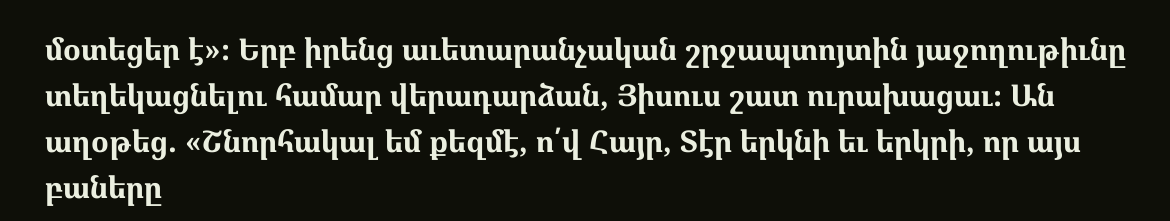մօտեցեր է»։ Երբ իրենց աւետարանչական շրջապտոյտին յաջողութիւնը տեղեկացնելու համար վերադարձան, Յիսուս շատ ուրախացաւ։ Ան աղօթեց. «Շնորհակալ եմ քեզմէ, ո՛վ Հայր, Տէր երկնի եւ երկրի, որ այս բաները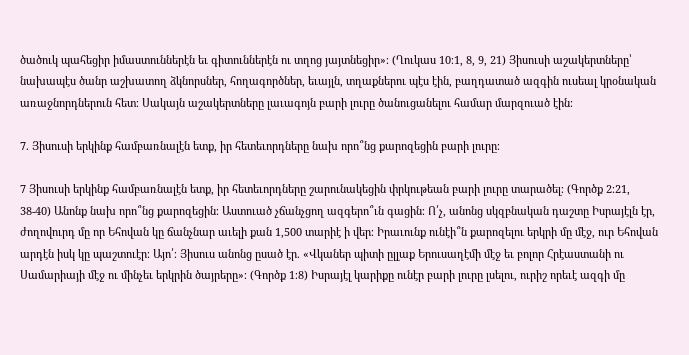ծածուկ պահեցիր իմաստուններէն եւ գիտուններէն ու տղոց յայտնեցիր»։ (Ղուկաս 10։1, 8, 9, 21) Յիսուսի աշակերտները՝ նախապէս ծանր աշխատող ձկնորսներ, հողագործներ, եւայլն, տղաքներու պէս էին, բաղդատած ազգին ուսեալ կրօնական առաջնորդներուն հետ։ Սակայն աշակերտները լաւագոյն բարի լուրը ծանուցանելու համար մարզուած էին։

7. Յիսուսի երկինք համբառնալէն ետք, իր հետեւորդները նախ որո՞նց քարոզեցին բարի լուրը։

7 Յիսուսի երկինք համբառնալէն ետք, իր հետեւորդները շարունակեցին փրկութեան բարի լուրը տարածել։ (Գործք 2։21, 38-40) Անոնք նախ որո՞նց քարոզեցին։ Աստուած չճանչցող ազգերո՞ւն գացին։ Ո՛չ, անոնց սկզբնական դաշտը Իսրայէլն էր, ժողովուրդ մը որ Եհովան կը ճանչնար աւելի քան 1,500 տարիէ ի վեր։ Իրաւունք ունէի՞ն քարոզելու երկրի մը մէջ, ուր Եհովան արդէն իսկ կը պաշտուէր։ Այո՛։ Յիսուս անոնց ըսած էր. «Վկաներ պիտի ըլլաք Երուսաղէմի մէջ եւ բոլոր Հրէաստանի ու Սամարիայի մէջ ու մինչեւ երկրին ծայրերը»։ (Գործք 1։8) Իսրայէլ կարիքը ունէր բարի լուրը լսելու, ուրիշ որեւէ ազգի մը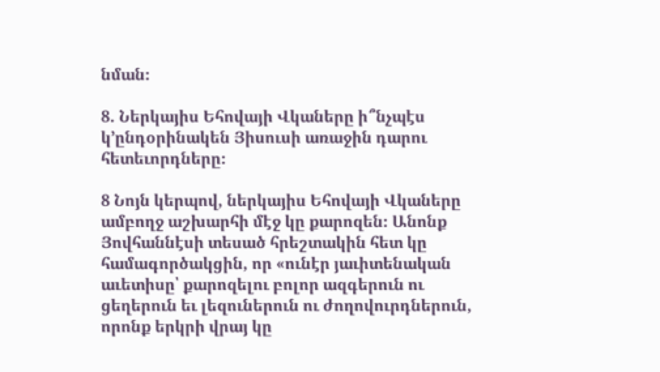նման։

8. Ներկայիս Եհովայի Վկաները ի՞նչպէս կ’ընդօրինակեն Յիսուսի առաջին դարու հետեւորդները։

8 Նոյն կերպով, ներկայիս Եհովայի Վկաները ամբողջ աշխարհի մէջ կը քարոզեն։ Անոնք Յովհաննէսի տեսած հրեշտակին հետ կը համագործակցին, որ «ունէր յաւիտենական աւետիսը՝ քարոզելու բոլոր ազգերուն ու ցեղերուն եւ լեզուներուն ու ժողովուրդներուն, որոնք երկրի վրայ կը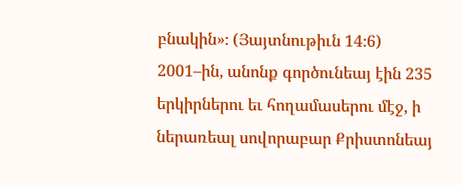բնակին»։ (Յայտնութիւն 14։6) 2001–ին, անոնք գործունեայ էին 235 երկիրներու եւ հողամասերու մէջ, ի ներառեալ սովորաբար Քրիստոնեայ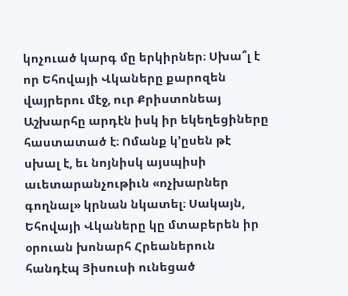կոչուած կարգ մը երկիրներ։ Սխա՞լ է որ Եհովայի Վկաները քարոզեն վայրերու մէջ, ուր Քրիստոնեայ Աշխարհը արդէն իսկ իր եկեղեցիները հաստատած է։ Ոմանք կ’ըսեն թէ սխալ է, եւ նոյնիսկ այսպիսի աւետարանչութիւն «ոչխարներ գողնալ» կրնան նկատել։ Սակայն, Եհովայի Վկաները կը մտաբերեն իր օրուան խոնարհ Հրեաներուն հանդէպ Յիսուսի ունեցած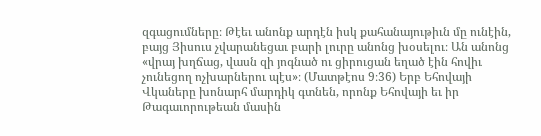զգացումները։ Թէեւ անոնք արդէն իսկ քահանայութիւն մը ունէին, բայց Յիսուս չվարանեցաւ բարի լուրը անոնց խօսելու։ Ան անոնց «վրայ խղճաց, վասն զի յոգնած ու ցիրուցան եղած էին հովիւ չունեցող ոչխարներու պէս»։ (Մատթէոս 9։36) Երբ Եհովայի Վկաները խոնարհ մարդիկ գտնեն, որոնք Եհովայի եւ իր Թագաւորութեան մասին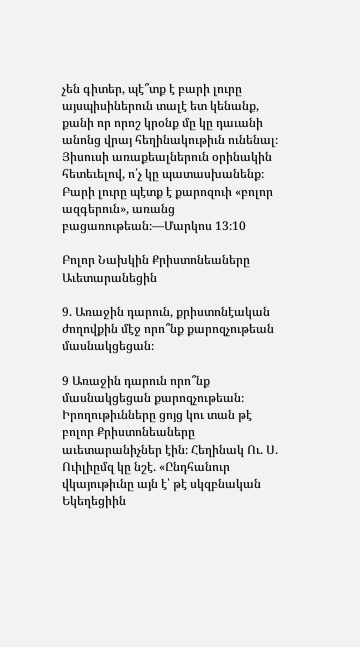չեն գիտեր, պէ՞տք է բարի լուրը այսպիսիներուն տալէ ետ կենանք, քանի որ որոշ կրօնք մը կը դաւանի անոնց վրայ հեղինակութիւն ունենալ։ Յիսուսի առաքեալներուն օրինակին հետեւելով, ո՛չ կը պատասխանենք։ Բարի լուրը պէտք է քարոզուի «բոլոր ազգերուն», առանց բացառութեան։—Մարկոս 13։10

Բոլոր Նախկին Քրիստոնեաները Աւետարանեցին

9. Առաջին դարուն, քրիստոնէական ժողովքին մէջ որո՞նք քարոզչութեան մասնակցեցան։

9 Առաջին դարուն որո՞նք մասնակցեցան քարոզչութեան։ Իրողութիւնները ցոյց կու տան թէ բոլոր Քրիստոնեաները աւետարանիչներ էին։ Հեղինակ Ու. Ս. Ուիլիըմզ կը նշէ. «Ընդհանուր վկայութիւնը այն է՝ թէ սկզբնական Եկեղեցիին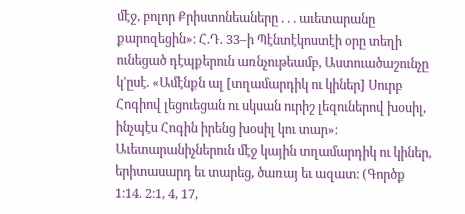մէջ, բոլոր Քրիստոնեաները . . . աւետարանը քարոզեցին»։ Հ.Դ. 33–ի Պէնտէկոստէի օրը տեղի ունեցած դէպքերուն առնչութեամբ, Աստուածաշունչը կ’ըսէ. «Ամէնքն ալ [տղամարդիկ ու կիներ] Սուրբ Հոգիով լեցուեցան ու սկսան ուրիշ լեզուներով խօսիլ, ինչպէս Հոգին իրենց խօսիլ կու տար»։ Աւետարանիչներուն մէջ կային տղամարդիկ ու կիներ, երիտասարդ եւ տարեց, ծառայ եւ ազատ։ (Գործք 1։14. 2։1, 4, 17,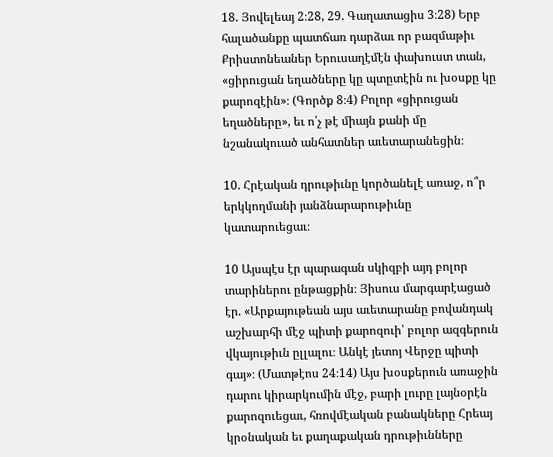18. Յովելեայ 2։28, 29. Գաղատացիս 3։28) Երբ հալածանքը պատճառ դարձաւ որ բազմաթիւ Քրիստոնեաներ Երուսաղէմէն փախուստ տան, «ցիրուցան եղածները կը պտըտէին ու խօսքը կը քարոզէին»։ (Գործք 8։4) Բոլոր «ցիրուցան եղածները», եւ ո՛չ թէ միայն քանի մը նշանակուած անհատներ աւետարանեցին։

10. Հրէական դրութիւնը կործանելէ առաջ, ո՞ր երկկողմանի յանձնարարութիւնը կատարուեցաւ։

10 Այսպէս էր պարագան սկիզբի այդ բոլոր տարիներու ընթացքին։ Յիսուս մարգարէացած էր. «Արքայութեան այս աւետարանը բովանդակ աշխարհի մէջ պիտի քարոզուի՝ բոլոր ազգերուն վկայութիւն ըլլալու։ Անկէ յետոյ Վերջը պիտի գայ»։ (Մատթէոս 24։14) Այս խօսքերուն առաջին դարու կիրարկումին մէջ, բարի լուրը լայնօրէն քարոզուեցաւ, հռովմէական բանակները Հրեայ կրօնական եւ քաղաքական դրութիւնները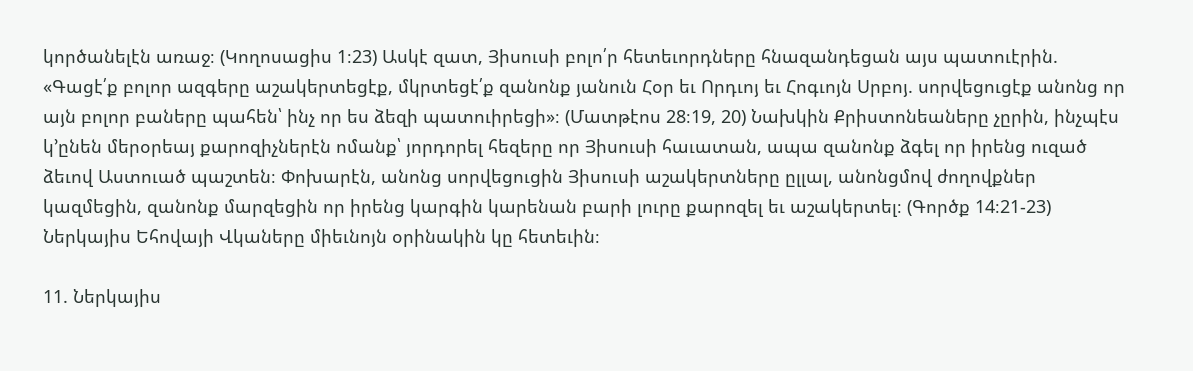կործանելէն առաջ։ (Կողոսացիս 1։23) Ասկէ զատ, Յիսուսի բոլո՛ր հետեւորդները հնազանդեցան այս պատուէրին. «Գացէ՛ք բոլոր ազգերը աշակերտեցէք, մկրտեցէ՛ք զանոնք յանուն Հօր եւ Որդւոյ եւ Հոգւոյն Սրբոյ. սորվեցուցէք անոնց որ այն բոլոր բաները պահեն՝ ինչ որ ես ձեզի պատուիրեցի»։ (Մատթէոս 28։19, 20) Նախկին Քրիստոնեաները չըրին, ինչպէս կ’ընեն մերօրեայ քարոզիչներէն ոմանք՝ յորդորել հեզերը որ Յիսուսի հաւատան, ապա զանոնք ձգել որ իրենց ուզած ձեւով Աստուած պաշտեն։ Փոխարէն, անոնց սորվեցուցին Յիսուսի աշակերտները ըլլալ, անոնցմով ժողովքներ կազմեցին, զանոնք մարզեցին որ իրենց կարգին կարենան բարի լուրը քարոզել եւ աշակերտել։ (Գործք 14։21-23) Ներկայիս Եհովայի Վկաները միեւնոյն օրինակին կը հետեւին։

11. Ներկայիս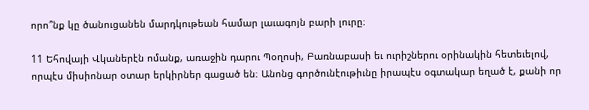որո՞նք կը ծանուցանեն մարդկութեան համար լաւագոյն բարի լուրը։

11 Եհովայի Վկաներէն ոմանք, առաջին դարու Պօղոսի, Բառնաբասի եւ ուրիշներու օրինակին հետեւելով, որպէս միսիոնար օտար երկիրներ գացած են։ Անոնց գործունէութիւնը իրապէս օգտակար եղած է, քանի որ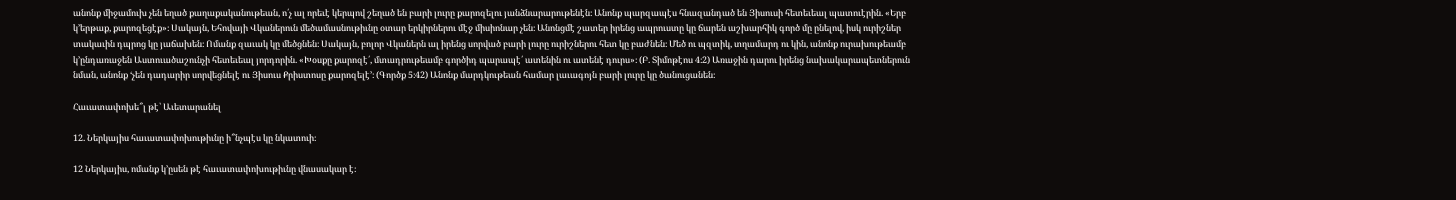անոնք միջամուխ չեն եղած քաղաքականութեան, ո՛չ ալ որեւէ կերպով շեղած են բարի լուրը քարոզելու յանձնարարութենէն։ Անոնք պարզապէս հնազանդած են Յիսուսի հետեւեալ պատուէրին. «Երբ կ’երթաք, քարոզեցէք»։ Սակայն, Եհովայի Վկաներուն մեծամասնութիւնը օտար երկիրներու մէջ միսիոնար չեն։ Անոնցմէ շատեր իրենց ապրուստը կը ճարեն աշխարհիկ գործ մը ընելով, իսկ ուրիշներ տակաւին դպրոց կը յաճախեն։ Ոմանք զաւակ կը մեծցնեն։ Սակայն, բոլոր Վկաներն ալ իրենց սորված բարի լուրը ուրիշներու հետ կը բաժնեն։ Մեծ ու պզտիկ, տղամարդ ու կին, անոնք ուրախութեամբ կ’ընդառաջեն Աստուածաշունչի հետեւեալ յորդորին. «Խօսքը քարոզէ՛, մտադրութեամբ գործիդ պարապէ՛ ատենին ու ատենէ դուրս»։ (Բ. Տիմոթէոս 4։2) Առաջին դարու իրենց նախակարապետներուն նման, անոնք ‘չեն դադարիր սորվեցնելէ ու Յիսուս Քրիստոսը քարոզելէ’։ (Գործք 5։42) Անոնք մարդկութեան համար լաւագոյն բարի լուրը կը ծանուցանեն։

Հաւատափոխե՞լ թէ՝ Աւետարանել

12. Ներկայիս հաւատափոխութիւնը ի՞նչպէս կը նկատուի։

12 Ներկայիս, ոմանք կ’ըսեն թէ հաւատափոխութիւնը վնասակար է։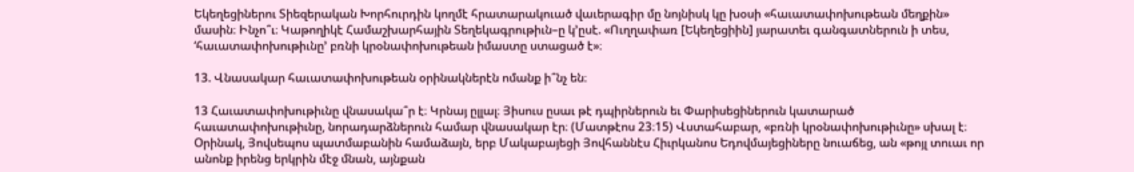Եկեղեցիներու Տիեզերական Խորհուրդին կողմէ հրատարակուած վաւերագիր մը նոյնիսկ կը խօսի «հաւատափոխութեան մեղքին» մասին։ Ինչո՞ւ։ Կաթողիկէ Համաշխարհային Տեղեկագրութիւն–ը կ’ըսէ. «Ուղղափառ [Եկեղեցիին] յարատեւ գանգատներուն ի տես, ‘հաւատափոխութիւնը’ բռնի կրօնափոխութեան իմաստը ստացած է»։

13. Վնասակար հաւատափոխութեան օրինակներէն ոմանք ի՞նչ են։

13 Հաւատափոխութիւնը վնասակա՞ր է։ Կրնայ ըլլալ։ Յիսուս ըսաւ թէ դպիրներուն եւ Փարիսեցիներուն կատարած հաւատափոխութիւնը, նորադարձներուն համար վնասակար էր։ (Մատթէոս 23։15) Վստահաբար, «բռնի կրօնափոխութիւնը» սխալ է։ Օրինակ, Յովսեպոս պատմաբանին համաձայն, երբ Մակաբայեցի Յովհաննէս Հիւրկանոս Եդովմայեցիները նուաճեց, ան «թոյլ տուաւ որ անոնք իրենց երկրին մէջ մնան, այնքան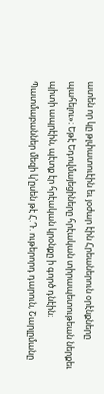ատեն որ կը թլփատուէին եւ յօժար էին Հրեաներուն օրէնքները պահելու»։ Եթէ Եդովմայեցիները հրէական տիրապետութեան ներքեւ պիտի ապրէին, պէտք էր հրէական կրօնքը ի գործ դնէին։ Պատմաբաններ մեզի կ’ըսեն թէ Հ.Դ. ութերորդ դարուն, Շարլըմանը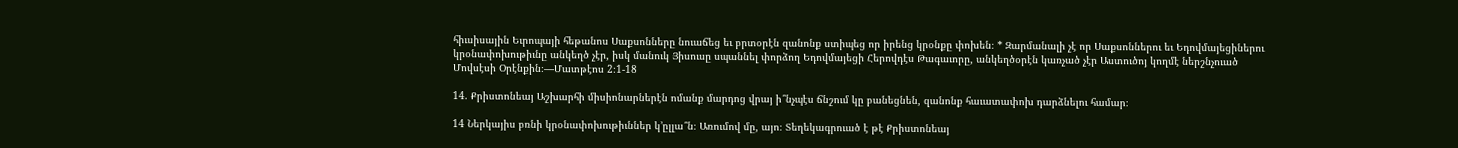հիւսիսային Եւրոպայի հեթանոս Սաքսոնները նուաճեց եւ բրտօրէն զանոնք ստիպեց որ իրենց կրօնքը փոխեն։ * Զարմանալի չէ որ Սաքսոններու եւ Եդովմայեցիներու կրօնափոխութիւնը անկեղծ չէր, իսկ մանուկ Յիսուսը սպաննել փորձող Եդովմայեցի Հերովդէս Թագաւորը, անկեղծօրէն կառչած չէր Աստուծոյ կողմէ ներշնչուած Մովսէսի Օրէնքին։—Մատթէոս 2։1-18

14. Քրիստոնեայ Աշխարհի միսիոնարներէն ոմանք մարդոց վրայ ի՞նչպէս ճնշում կը բանեցնեն, զանոնք հաւատափոխ դարձնելու համար։

14 Ներկայիս բռնի կրօնափոխութիւններ կ’ըլլա՞ն։ Առումով մը, այո։ Տեղեկագրուած է թէ Քրիստոնեայ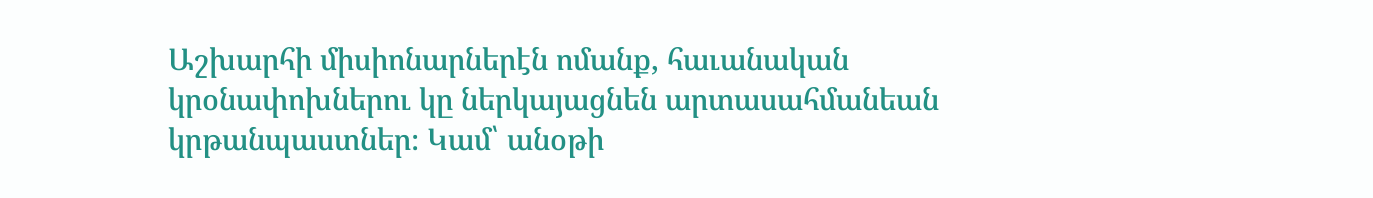Աշխարհի միսիոնարներէն ոմանք, հաւանական կրօնափոխներու կը ներկայացնեն արտասահմանեան կրթանպաստներ։ Կամ՝ անօթի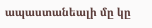ապաստանեալի մը կը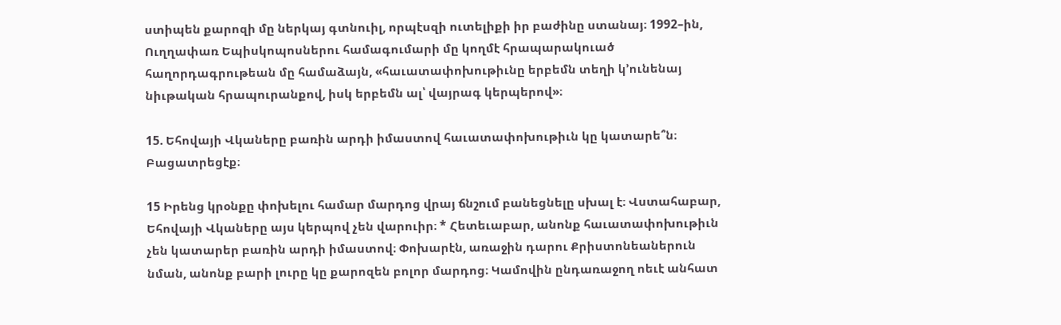ստիպեն քարոզի մը ներկայ գտնուիլ, որպէսզի ուտելիքի իր բաժինը ստանայ։ 1992–ին, Ուղղափառ Եպիսկոպոսներու համագումարի մը կողմէ հրապարակուած հաղորդագրութեան մը համաձայն, «հաւատափոխութիւնը երբեմն տեղի կ’ունենայ նիւթական հրապուրանքով, իսկ երբեմն ալ՝ վայրագ կերպերով»։

15. Եհովայի Վկաները բառին արդի իմաստով հաւատափոխութիւն կը կատարե՞ն։ Բացատրեցէք։

15 Իրենց կրօնքը փոխելու համար մարդոց վրայ ճնշում բանեցնելը սխալ է։ Վստահաբար, Եհովայի Վկաները այս կերպով չեն վարուիր։ * Հետեւաբար, անոնք հաւատափոխութիւն չեն կատարեր բառին արդի իմաստով։ Փոխարէն, առաջին դարու Քրիստոնեաներուն նման, անոնք բարի լուրը կը քարոզեն բոլոր մարդոց։ Կամովին ընդառաջող ոեւէ անհատ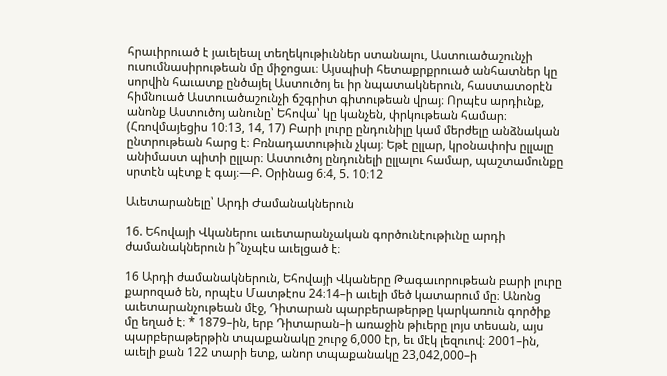հրաւիրուած է յաւելեալ տեղեկութիւններ ստանալու, Աստուածաշունչի ուսումնասիրութեան մը միջոցաւ։ Այսպիսի հետաքրքրուած անհատներ կը սորվին հաւատք ընծայել Աստուծոյ եւ իր նպատակներուն, հաստատօրէն հիմնուած Աստուածաշունչի ճշգրիտ գիտութեան վրայ։ Որպէս արդիւնք, անոնք Աստուծոյ անունը՝ Եհովա՝ կը կանչեն, փրկութեան համար։ (Հռովմայեցիս 10։13, 14, 17) Բարի լուրը ընդունիլը կամ մերժելը անձնական ընտրութեան հարց է։ Բռնադատութիւն չկայ։ Եթէ ըլլար, կրօնափոխ ըլլալը անիմաստ պիտի ըլլար։ Աստուծոյ ընդունելի ըլլալու համար, պաշտամունքը սրտէն պէտք է գայ։—Բ. Օրինաց 6։4, 5. 10։12

Աւետարանելը՝ Արդի Ժամանակներուն

16. Եհովայի Վկաներու աւետարանչական գործունէութիւնը արդի ժամանակներուն ի՞նչպէս աւելցած է։

16 Արդի ժամանակներուն, Եհովայի Վկաները Թագաւորութեան բարի լուրը քարոզած են, որպէս Մատթէոս 24։14–ի աւելի մեծ կատարում մը։ Անոնց աւետարանչութեան մէջ, Դիտարան պարբերաթերթը կարկառուն գործիք մը եղած է։ * 1879–ին, երբ Դիտարան–ի առաջին թիւերը լոյս տեսան, այս պարբերաթերթին տպաքանակը շուրջ 6,000 էր, եւ մէկ լեզուով։ 2001–ին, աւելի քան 122 տարի ետք, անոր տպաքանակը 23,042,000–ի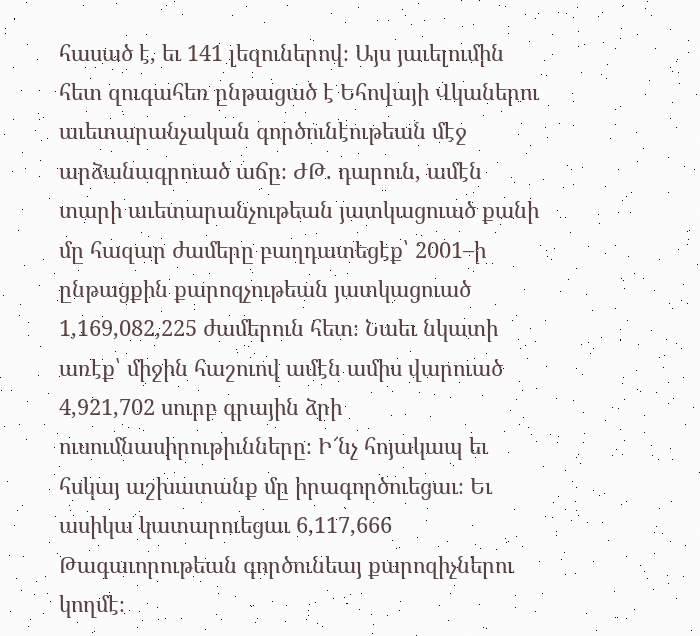հասած է, եւ 141 լեզուներով։ Այս յաւելումին հետ զուգահեռ ընթացած է Եհովայի Վկաներու աւետարանչական գործունէութեան մէջ արձանագրուած աճը։ ԺԹ. դարուն, ամէն տարի աւետարանչութեան յատկացուած քանի մը հազար ժամերը բաղդատեցէք՝ 2001–ի ընթացքին քարոզչութեան յատկացուած 1,169,082,225 ժամերուն հետ։ Նաեւ նկատի առէք՝ միջին հաշուով ամէն ամիս վարուած 4,921,702 սուրբ գրային ձրի ուսումնասիրութիւնները։ Ի՜նչ հոյակապ եւ հսկայ աշխատանք մը իրագործուեցաւ։ Եւ ասիկա կատարուեցաւ 6,117,666 Թագաւորութեան գործունեայ քարոզիչներու կողմէ։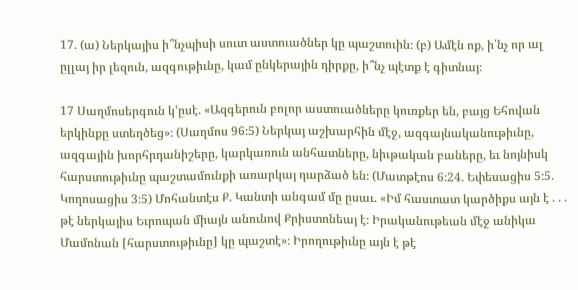17. (ա) Ներկայիս ի՞նչպիսի սուտ աստուածներ կը պաշտուին։ (բ) Ամէն ոք, ի՛նչ որ ալ ըլլայ իր լեզուն, ազգութիւնը, կամ ընկերային դիրքը, ի՞նչ պէտք է գիտնայ։

17 Սաղմոսերգուն կ’ըսէ. «Ազգերուն բոլոր աստուածները կուռքեր են, բայց Եհովան երկինքը ստեղծեց»։ (Սաղմոս 96։5) Ներկայ աշխարհին մէջ, ազգայնականութիւնը, ազգային խորհրդանիշերը, կարկառուն անհատները, նիւթական բաները, եւ նոյնիսկ հարստութիւնը պաշտամունքի առարկայ դարձած են։ (Մատթէոս 6։24. Եփեսացիս 5։5. Կողոսացիս 3։5) Մոհանտէս Ք. Կանտի անգամ մը ըսաւ. «Իմ հաստատ կարծիքս այն է . . . թէ ներկայիս Եւրոպան միայն անունով Քրիստոնեայ է։ Իրականութեան մէջ անիկա Մամոնան [հարստութիւնը] կը պաշտէ»։ Իրողութիւնը այն է թէ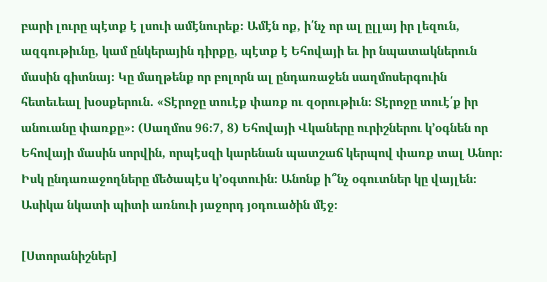բարի լուրը պէտք է լսուի ամէնուրեք։ Ամէն ոք, ի՛նչ որ ալ ըլլայ իր լեզուն, ազգութիւնը, կամ ընկերային դիրքը, պէտք է Եհովայի եւ իր նպատակներուն մասին գիտնայ։ Կը մաղթենք որ բոլորն ալ ընդառաջեն սաղմոսերգուին հետեւեալ խօսքերուն. «Տէրոջը տուէք փառք ու զօրութիւն։ Տէրոջը տուէ՛ք իր անուանը փառքը»։ (Սաղմոս 96։7, 8) Եհովայի Վկաները ուրիշներու կ’օգնեն որ Եհովայի մասին սորվին, որպէսզի կարենան պատշաճ կերպով փառք տալ Անոր։ Իսկ ընդառաջողները մեծապէս կ’օգտուին։ Անոնք ի՞նչ օգուտներ կը վայլեն։ Ասիկա նկատի պիտի առնուի յաջորդ յօդուածին մէջ։

[Ստորանիշներ]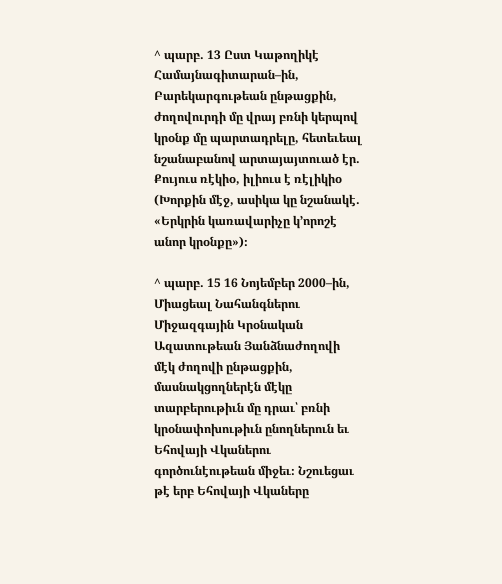^ պարբ. 13 Ըստ Կաթողիկէ Համայնագիտարան–ին, Բարեկարգութեան ընթացքին, ժողովուրդի մը վրայ բռնի կերպով կրօնք մը պարտադրելը, հետեւեալ նշանաբանով արտայայտուած էր. Քույուս ռէկիօ, իլիուս է ռէլիկիօ (Խորքին մէջ, ասիկա կը նշանակէ. «Երկրին կառավարիչը կ’որոշէ անոր կրօնքը»)։

^ պարբ. 15 16 Նոյեմբեր 2000–ին, Միացեալ Նահանգներու Միջազգային Կրօնական Ազատութեան Յանձնաժողովի մէկ ժողովի ընթացքին, մասնակցողներէն մէկը տարբերութիւն մը դրաւ՝ բռնի կրօնափոխութիւն ընողներուն եւ Եհովայի Վկաներու գործունէութեան միջեւ։ Նշուեցաւ թէ երբ Եհովայի Վկաները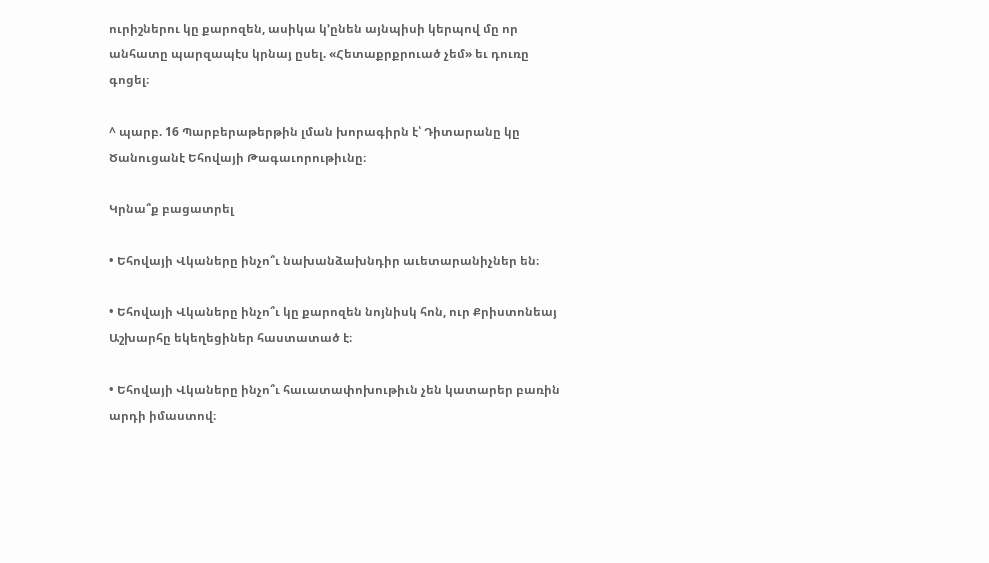ուրիշներու կը քարոզեն, ասիկա կ’ընեն այնպիսի կերպով մը որ անհատը պարզապէս կրնայ ըսել. «Հետաքրքրուած չեմ» եւ դուռը գոցել։

^ պարբ. 16 Պարբերաթերթին լման խորագիրն է՝ Դիտարանը կը Ծանուցանէ Եհովայի Թագաւորութիւնը։

Կրնա՞ք բացատրել

• Եհովայի Վկաները ինչո՞ւ նախանձախնդիր աւետարանիչներ են։

• Եհովայի Վկաները ինչո՞ւ կը քարոզեն նոյնիսկ հոն, ուր Քրիստոնեայ Աշխարհը եկեղեցիներ հաստատած է։

• Եհովայի Վկաները ինչո՞ւ հաւատափոխութիւն չեն կատարեր բառին արդի իմաստով։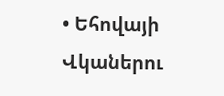• Եհովայի Վկաներու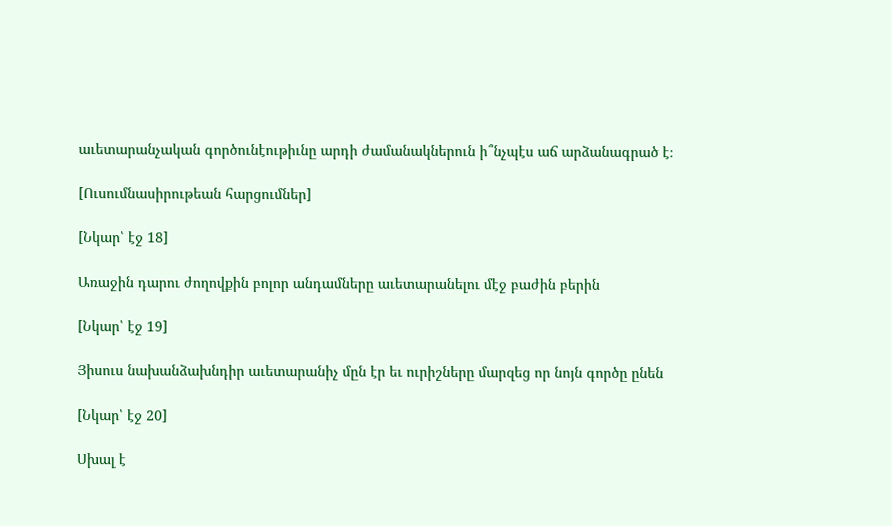աւետարանչական գործունէութիւնը արդի ժամանակներուն ի՞նչպէս աճ արձանագրած է։

[Ուսումնասիրութեան հարցումներ]

[Նկար՝ էջ 18]

Առաջին դարու ժողովքին բոլոր անդամները աւետարանելու մէջ բաժին բերին

[Նկար՝ էջ 19]

Յիսուս նախանձախնդիր աւետարանիչ մըն էր եւ ուրիշները մարզեց որ նոյն գործը ընեն

[Նկար՝ էջ 20]

Սխալ է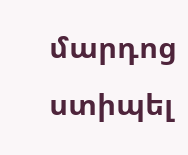մարդոց ստիպել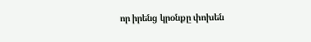որ իրենց կրօնքը փոխեն